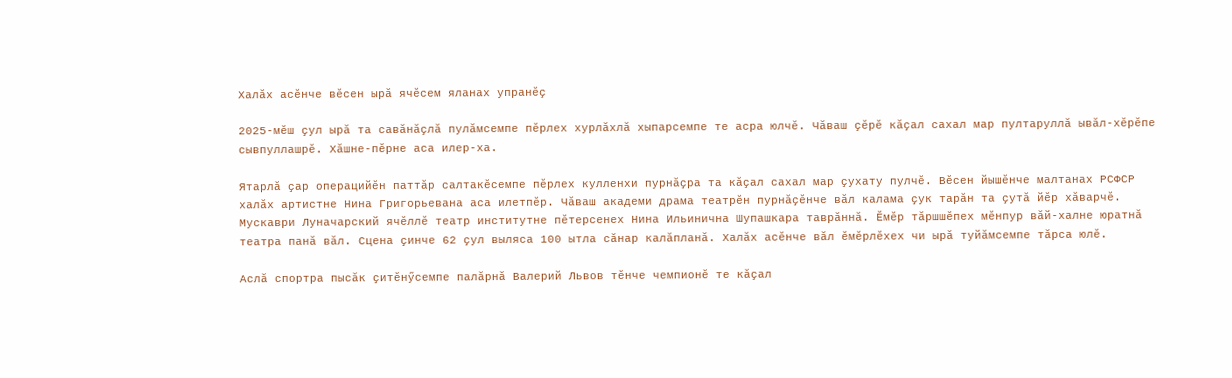Халӑх асӗнче вӗсен ырӑ ячӗсем яланах упранӗҫ

2025-мӗш ҫул ырӑ та савӑнӑҫлӑ пулӑмсемпе пӗрлех хурлӑхлӑ хыпарсемпе те асра юлчӗ. Чӑваш ҫӗрӗ кӑҫал сахал мар пултаруллӑ ывӑл-хӗрӗпе сывпуллашрӗ. Хӑшне-пӗрне аса илер-ха.

Ятарлӑ ҫар операцийӗн паттӑр салтакӗсемпе пӗрлех кулленхи пурнӑҫра та кӑҫал сахал мар ҫухату пулчӗ. Вӗсен йышӗнче малтанах РСФСР халӑх артистне Нина Григорьевана аса илетпӗр. Чӑваш академи драма театрӗн пурнӑҫӗнче вӑл калама ҫук тарӑн та ҫутӑ йӗр хӑварчӗ. Мускаври Луначарский ячӗллӗ театр институтне пӗтерсенех Нина Ильинична Шупашкара таврӑннӑ. Ӗмӗр тӑршшӗпех мӗнпур вӑй-халне юратнӑ театра панӑ вӑл. Сцена ҫинче 62 ҫул выляса 100 ытла сӑнар калӑпланӑ. Халӑх асӗнче вӑл ӗмӗрлӗхех чи ырӑ туйӑмсемпе тӑрса юлӗ.

Аслӑ спортра пысӑк ҫитӗнӳсемпе палӑрнӑ Валерий Львов тӗнче чемпионӗ те кӑҫал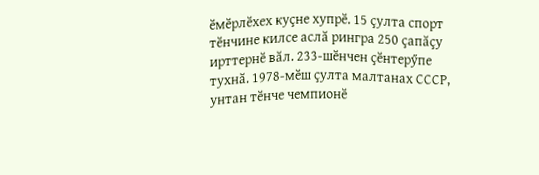ӗмӗрлӗхех куҫне хупрӗ. 15 ҫулта спорт тӗнчине килсе аслӑ рингра 250 ҫапӑҫу ирттернӗ вӑл. 233-шӗнчен ҫӗнтерӳпе тухнӑ. 1978-мӗш ҫулта малтанах СССР, унтан тӗнче чемпионӗ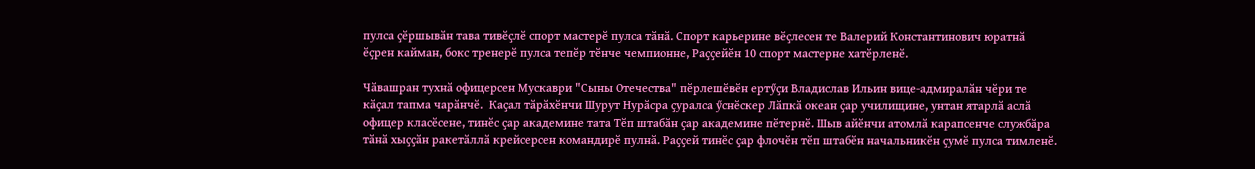пулса ҫӗршывӑн тава тивӗҫлӗ спорт мастерӗ пулса тӑнӑ. Спорт карьерине вӗҫлесен те Валерий Константинович юратнӑ ӗҫрен кайман, бокс тренерӗ пулса тепӗр тӗнче чемпионне, Раҫҫейӗн 10 спорт мастерне хатӗрленӗ.

Чӑвашран тухнӑ офицерсен Мускаври "Сыны Отечества" пӗрлешӗвӗн ертӳҫи Владислав Ильин вице-адмиралӑн чӗри те кӑҫал тапма чарӑнчӗ.  Каҫал тӑрӑхӗнчи Шурут Нурӑсра ҫуралса ӳснӗскер Лӑпкӑ океан ҫар училищине, унтан ятарлӑ аслӑ офицер класӗсене, тинӗс ҫар академине тата Тӗп штабӑн ҫар академине пӗтернӗ. Шыв айӗнчи атомлӑ карапсенче службӑра тӑнӑ хыҫҫӑн ракетӑллӑ крейсерсен командирӗ пулнӑ. Раҫҫей тинӗс ҫар флочӗн тӗп штабӗн начальникӗн ҫумӗ пулса тимленӗ.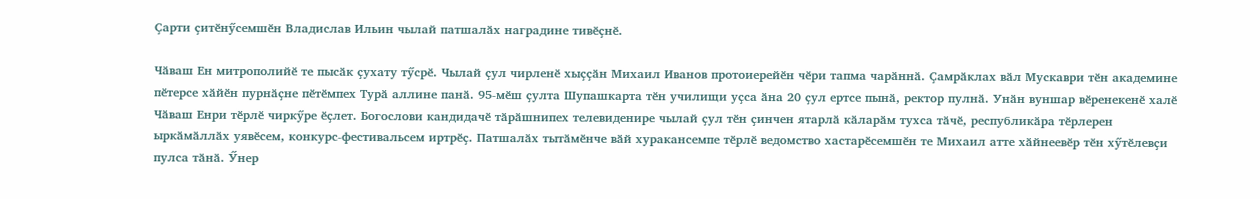Ҫарти ҫитӗнӳсемшӗн Владислав Ильин чылай патшалӑх наградине тивӗҫнӗ.

Чӑваш Ен митрополийӗ те пысӑк ҫухату тӳсрӗ. Чылай ҫул чирленӗ хыҫҫӑн Михаил Иванов протоиерейӗн чӗри тапма чарӑннӑ. Ҫамрӑклах вӑл Мускаври тӗн академине пӗтерсе хӑйӗн пурнӑҫне пӗтӗмпех Турӑ аллине панӑ. 95-мӗш ҫулта Шупашкарта тӗн училищи уҫса ӑна 20 ҫул ертсе пынӑ, ректор пулнӑ. Унӑн вуншар вӗренекенӗ халӗ Чӑваш Енри тӗрлӗ чиркӳре ӗҫлет. Богослови кандидачӗ тӑрӑшнипех телевиденире чылай ҫул тӗн ҫинчен ятарлӑ кӑларӑм тухса тӑчӗ, республикӑра тӗрлерен ыркӑмӑллӑх уявӗсем, конкурс-фестивальсем иртрӗҫ. Патшалӑх тытӑмӗнче вӑй хуракансемпе тӗрлӗ ведомство хастарӗсемшӗн те Михаил атте хӑйнеевӗр тӗн хӳтӗлевҫи пулса тӑнӑ. Ӳнер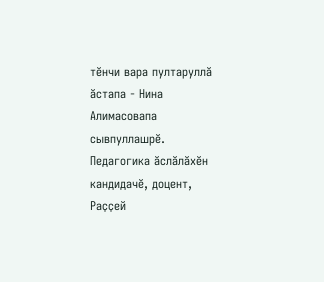тӗнчи вара пултаруллӑ ӑстапа - Нина Алимасовапа сывпуллашрӗ. Педагогика ӑслӑлӑхӗн кандидачӗ, доцент, Раҫҫей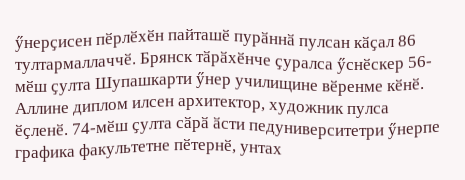ӳнерҫисен пӗрлӗхӗн пайташӗ пурӑннӑ пулсан кӑҫал 86 тултармаллаччӗ. Брянск тӑрӑхӗнче ҫуралса ӳснӗскер 56-мӗш ҫулта Шупашкарти ӳнер училищине вӗренме кӗнӗ. Аллине диплом илсен архитектор, художник пулса ӗҫленӗ. 74-мӗш ҫулта сӑрӑ ӑсти педуниверситетри ӳнерпе графика факультетне пӗтернӗ, унтах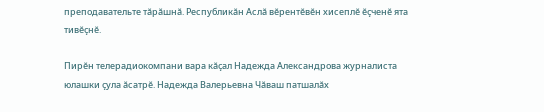преподавательте тӑрӑшнӑ. Республикӑн Аслӑ вӗрентӗвӗн хисеплӗ ӗҫченӗ ята тивӗҫнӗ.

Пирӗн телерадиокомпани вара кӑҫал Надежда Александрова журналиста юлашки ҫула ӑсатрӗ. Надежда Валерьевна Чӑваш патшалӑх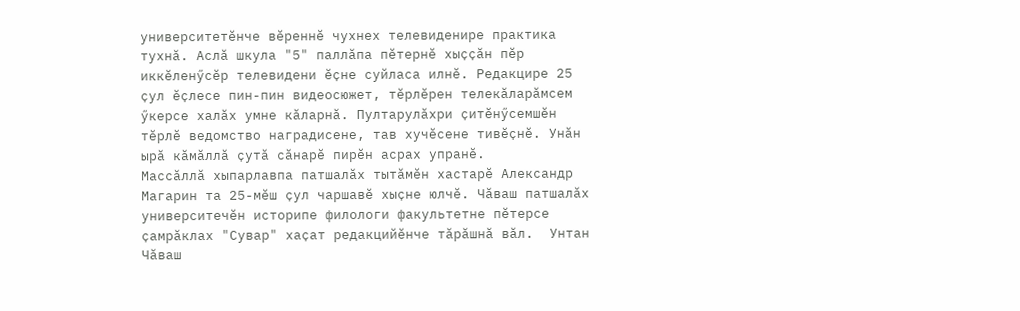университетӗнче вӗреннӗ чухнех телевиденире практика тухнӑ. Аслӑ шкула "5" паллӑпа пӗтернӗ хыҫҫӑн пӗр иккӗленӳсӗр телевидени ӗҫне суйласа илнӗ. Редакцире 25 ҫул ӗҫлесе пин-пин видеосюжет, тӗрлӗрен телекӑларӑмсем ӳкерсе халӑх умне кӑларнӑ. Пултарулӑхри ҫитӗнӳсемшӗн тӗрлӗ ведомство наградисене, тав хучӗсене тивӗҫнӗ. Унӑн ырӑ кӑмӑллӑ ҫутӑ сӑнарӗ пирӗн асрах упранӗ.
Массӑллӑ хыпарлавпа патшалӑх тытӑмӗн хастарӗ Александр Магарин та 25-мӗш ҫул чаршавӗ хыҫне юлчӗ. Чӑваш патшалӑх университечӗн историпе филологи факультетне пӗтерсе ҫамрӑклах "Сувар" хаҫат редакцийӗнче тӑрӑшнӑ вӑл.  Унтан Чӑваш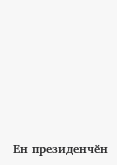Ен президенчӗн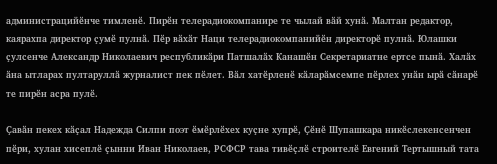администрацийӗнче тимленӗ. Пирӗн телерадиокомпанире те чылай вӑй хунӑ. Малтан редактор, каярахпа директор ҫумӗ пулнӑ. Пӗр вӑхӑт Наци телерадиокомпанийӗн директорӗ пулнӑ. Юлашки ҫулсенче Александр Николаевич республикӑри Патшалӑх Канашӗн Секретариатне ертсе пынӑ. Халӑх ӑна ытларах пултаруллӑ журналист пек пӗлет. Вӑл хатӗрленӗ кӑларӑмсемпе пӗрлех унӑн ырӑ сӑнарӗ те пирӗн асра пулӗ.

Ҫавӑн пекех кӑҫал Надежда Силпи поэт ӗмӗрлӗхех куҫне хупрӗ, Ҫӗнӗ Шупашкара никӗслекенсенчен пӗри, хулан хисеплӗ ҫынни Иван Николаев, РСФСР тава тивӗҫлӗ строителӗ Евгений Тертышный тата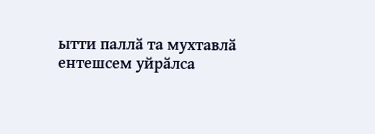ытти паллӑ та мухтавлӑ ентешсем уйрӑлса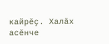кайрӗҫ. Халӑх асӗнче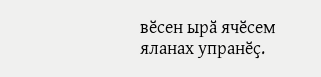вӗсен ырӑ ячӗсем яланах упранӗҫ.